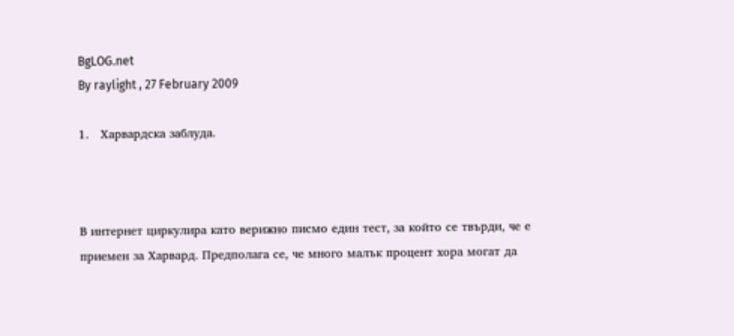BgLOG.net
By raylight , 27 February 2009

1.   Харвардска заблуда.



В интернет циркулира като верижно писмо един тест, за който се твърди, че е приемен за Харвард. Предполага се, че много малък процент хора могат да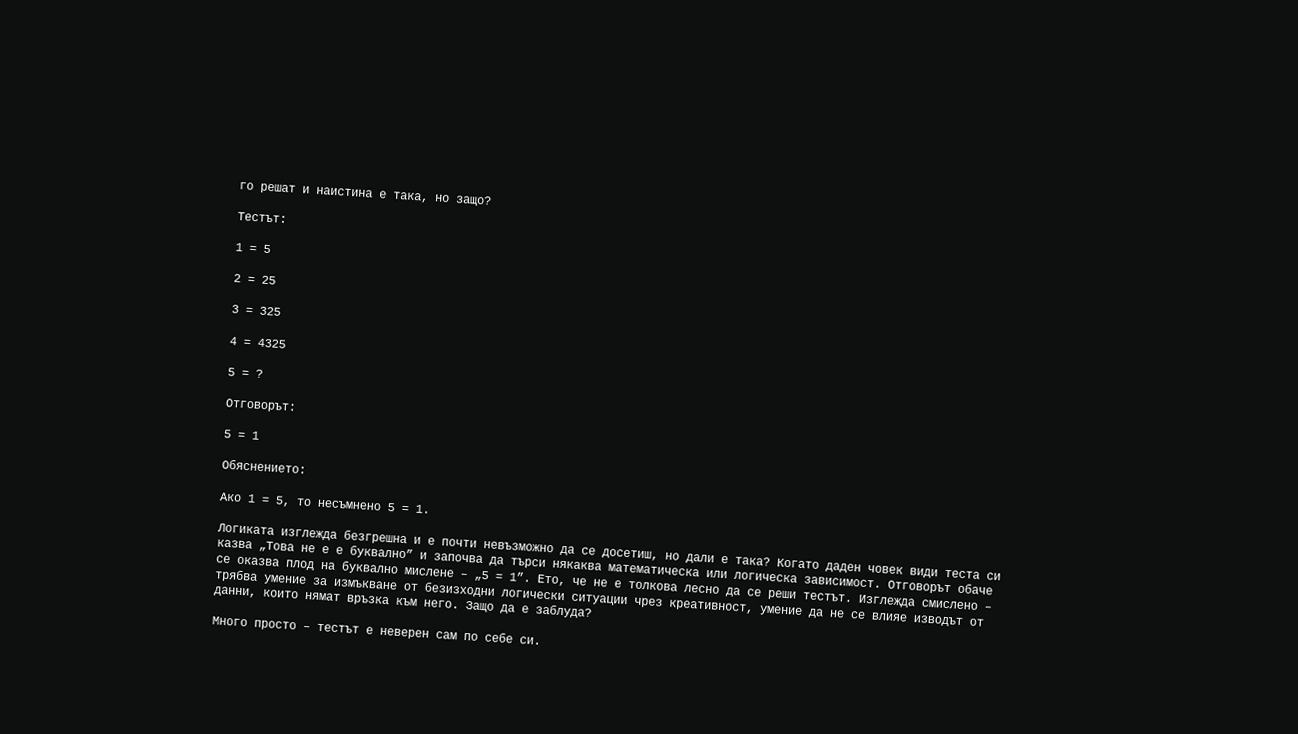го решат и наистина е така, но защо?

Тестът:

1 = 5

2 = 25

3 = 325

4 = 4325

5 = ?

Отговорът:

5 = 1

Обяснението:

Ако 1 = 5, то несъмнено 5 = 1.

Логиката изглежда безгрешна и е почти невъзможно да се досетиш, но дали е така? Когато даден човек види теста си казва „Това не е е буквално” и започва да търси някаква математическа или логическа зависимост. Отговорът обаче се оказва плод на буквално мислене – „5 = 1”. Ето, че не е толкова лесно да се реши тестът. Изглежда смислено – трябва умение за измъкване от безизходни логически ситуации чрез креативност, умение да не се влияе изводът от данни, които нямат връзка към него. Защо да е заблуда?

Много просто – тестът е неверен сам по себе си.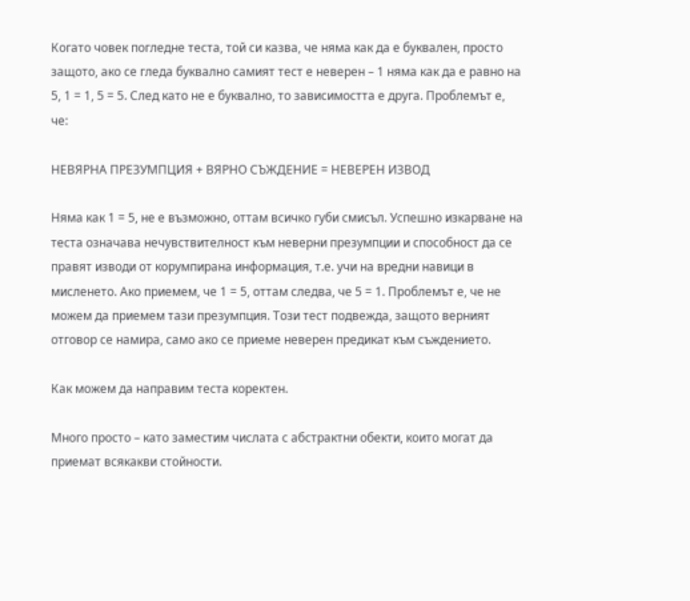Когато човек погледне теста, той си казва, че няма как да е буквален, просто защото, ако се гледа буквално самият тест е неверен – 1 няма как да е равно на 5, 1 = 1, 5 = 5. След като не е буквално, то зависимостта е друга. Проблемът е, че:

НЕВЯРНА ПРЕЗУМПЦИЯ + ВЯРНО СЪЖДЕНИЕ = НЕВЕРЕН ИЗВОД

Няма как 1 = 5, не е възможно, оттам всичко губи смисъл. Успешно изкарване на теста означава нечувствителност към неверни презумпции и способност да се правят изводи от корумпирана информация, т.е. учи на вредни навици в мисленето. Ако приемем, че 1 = 5, оттам следва, че 5 = 1. Проблемът е, че не можем да приемем тази презумпция. Този тест подвежда, защото верният отговор се намира, само ако се приеме неверен предикат към съждението.

Как можем да направим теста коректен.

Много просто – като заместим числата с абстрактни обекти, които могат да приемат всякакви стойности.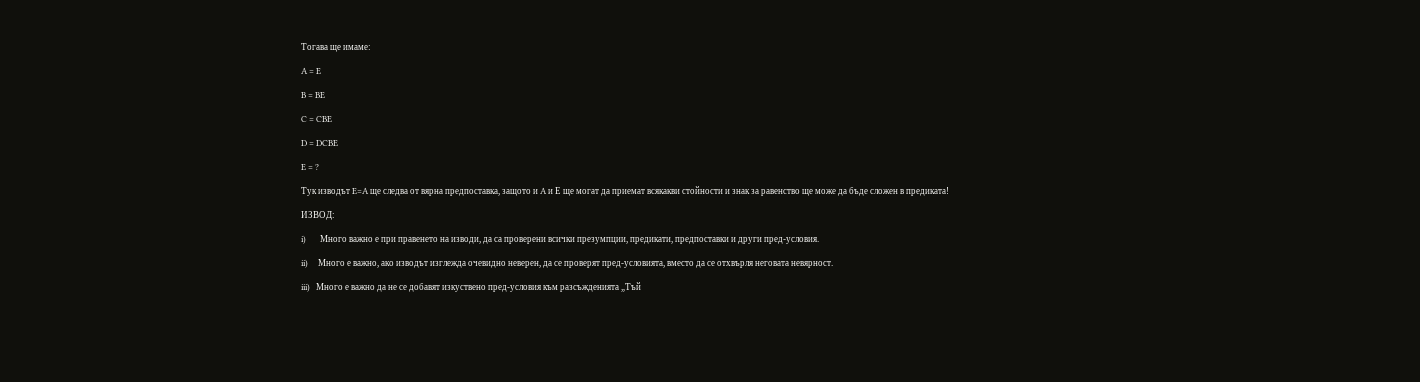Тогава ще имаме:

A = E

B = BE

C = CBE

D = DCBE

E = ?

Тук изводът E=A ще следва от вярна предпоставка, защото и A и Е ще могат да приемат всякакви стойности и знак за равенство ще може да бъде сложен в предиката!

ИЗВОД:

i)       Много важно е при правенето на изводи, да са проверени всички презумпции, предикати, предпоставки и други пред-условия.

ii)     Много е важно, ако изводът изглежда очевидно неверен, да се проверят пред-условията, вместо да се отхвърля неговата невярност.

iii)   Много е важно да не се добавят изкуствено пред-условия към разсъжденията „Тъй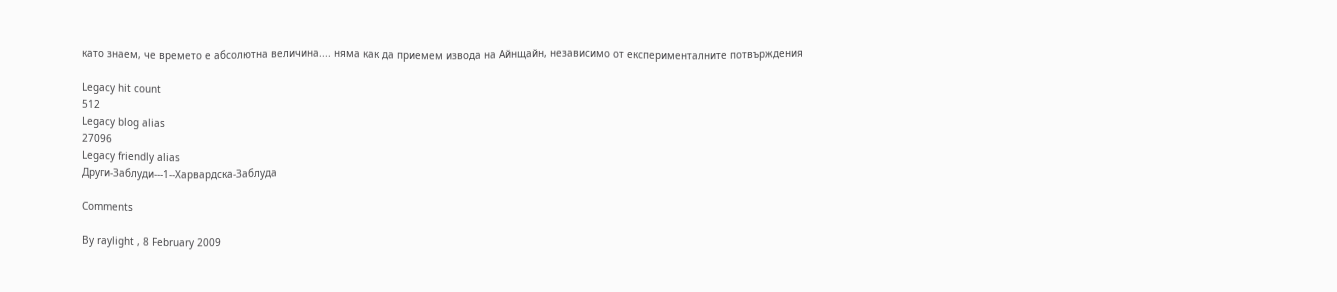като знаем, че времето е абсолютна величина.... няма как да приемем извода на Айнщайн, независимо от експерименталните потвърждения

Legacy hit count
512
Legacy blog alias
27096
Legacy friendly alias
Други-Заблуди---1--Харвардска-Заблуда

Comments

By raylight , 8 February 2009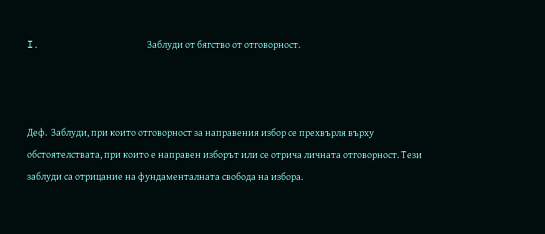I.                  Заблуди от бягство от отговорност.



Деф.  Заблуди, при които отговорност за направения избор се прехвърля върху обстоятелствата, при които е направен изборът или се отрича личната отговорност. Тези заблуди са отрицание на фундаменталната свобода на избора.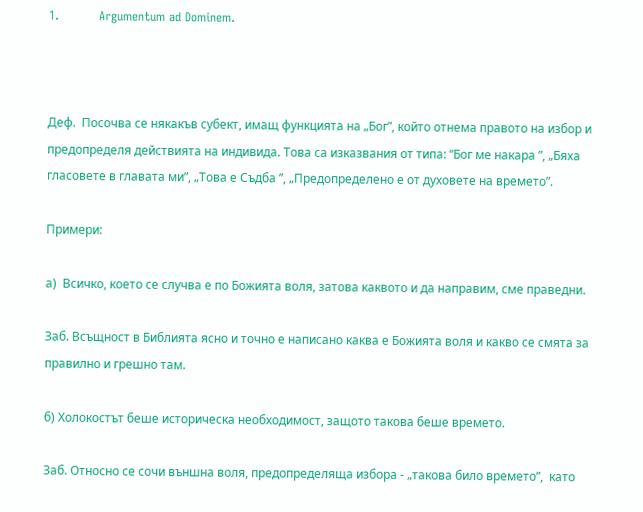1.          Argumentum ad Dominem.



Деф.  Посочва се някакъв субект, имащ функцията на „Бог”, който отнема правото на избор и предопределя действията на индивида. Това са изказвания от типа: “Бог ме накара ”, „Бяха гласовете в главата ми”, „Това е Съдба ”, „Предопределено е от духовете на времето”.

Примери:

а)  Всичко, което се случва е по Божията воля, затова каквото и да направим, сме праведни.

Заб. Всъщност в Библията ясно и точно е написано каква е Божията воля и какво се смята за правилно и грешно там.

б) Холокостът беше историческа необходимост, защото такова беше времето.

Заб. Относно се сочи външна воля, предопределяща избора - „такова било времето”,  като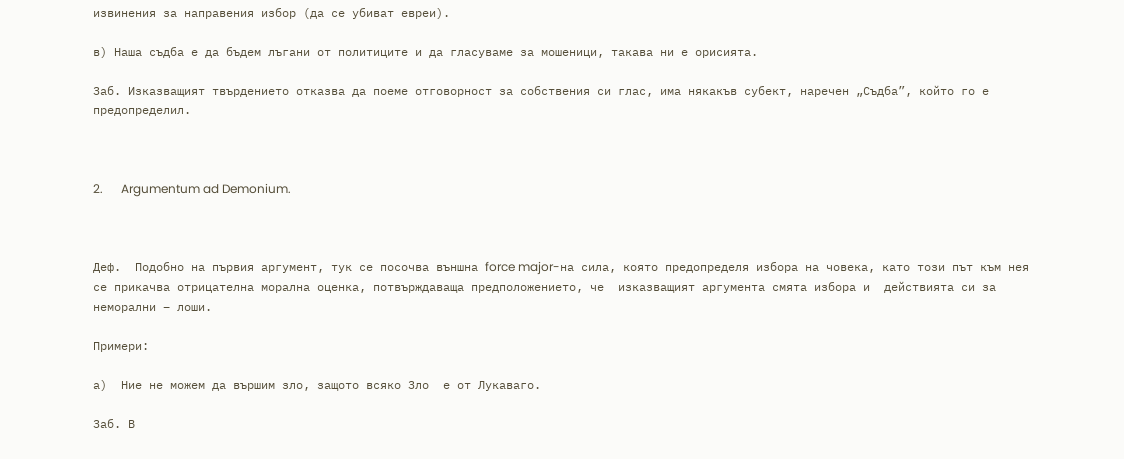извинения за направения избор (да се убиват евреи).

в) Наша съдба е да бъдем лъгани от политиците и да гласуваме за мошеници, такава ни е орисията.

Заб. Изказващият твърдението отказва да поеме отговорност за собствения си глас, има някакъв субект, наречен „Съдба”, който го е предопределил.



2.      Argumentum ad Demonium.



Деф.  Подобно на първия аргумент, тук се посочва външна force major-на сила, която предопределя избора на човека, като този път към нея се прикачва отрицателна морална оценка, потвърждаваща предположението, че  изказващият аргумента смята избора и  действията си за неморални – лоши.

Примери:

а)  Ние не можем да вършим зло, защото всяко Зло  е от Лукаваго.

Заб. В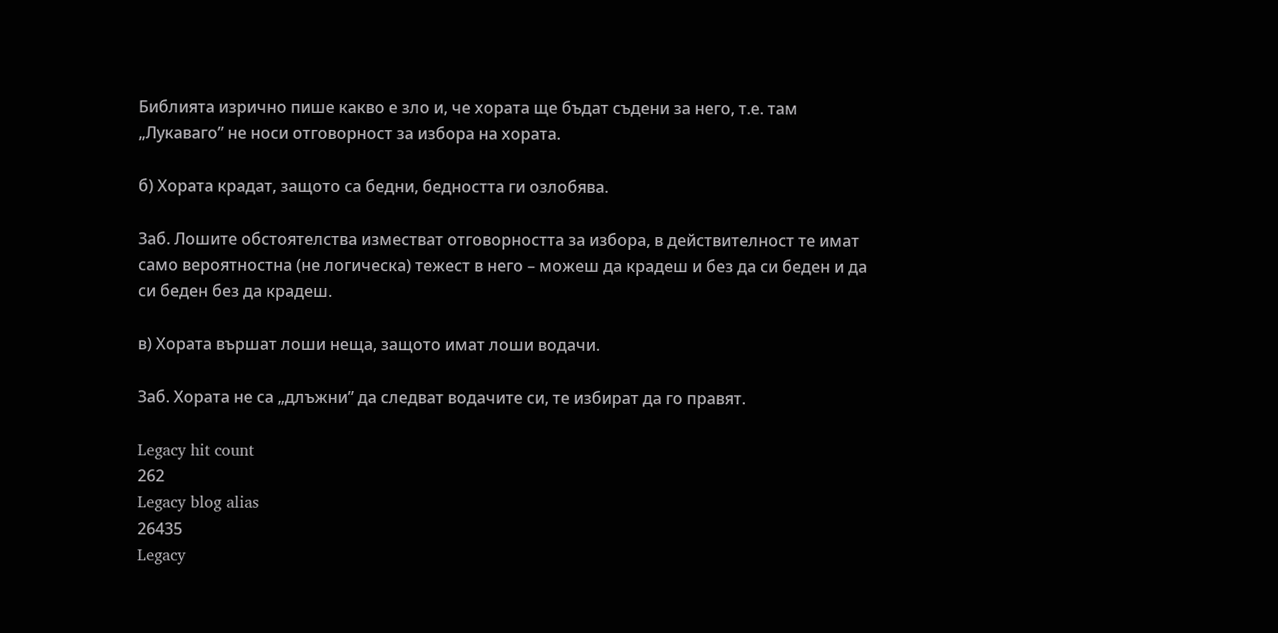Библията изрично пише какво е зло и, че хората ще бъдат съдени за него, т.е. там „Лукаваго” не носи отговорност за избора на хората.

б) Хората крадат, защото са бедни, бедността ги озлобява.

Заб. Лошите обстоятелства изместват отговорността за избора, в действителност те имат само вероятностна (не логическа) тежест в него – можеш да крадеш и без да си беден и да си беден без да крадеш.

в) Хората вършат лоши неща, защото имат лоши водачи.

Заб. Хората не са „длъжни” да следват водачите си, те избират да го правят.

Legacy hit count
262
Legacy blog alias
26435
Legacy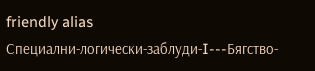friendly alias
Специални-логически-заблуди-I---Бягство-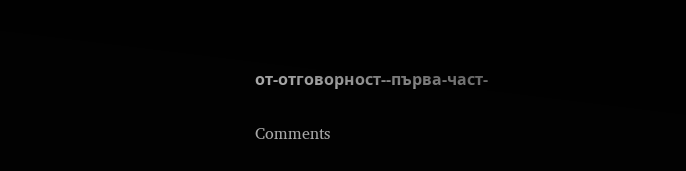от-отговорност--първа-част-

Comments